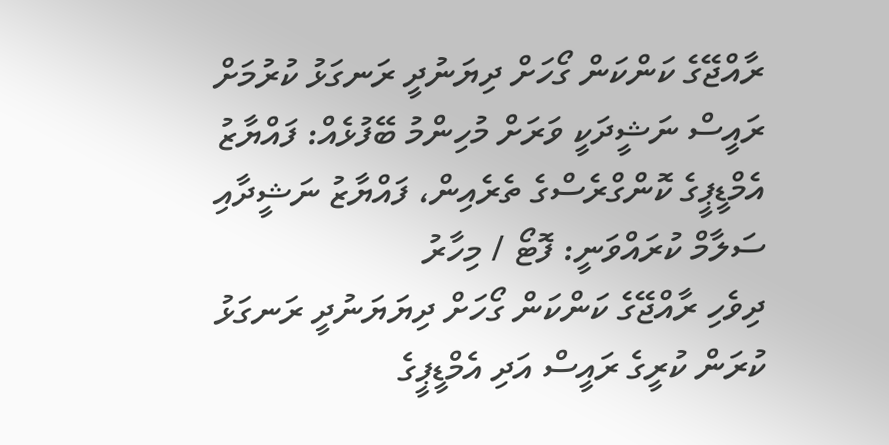ރާއްޖޭގެ ކަންކަން ގޯހަށް ދިޔަނުދީ ރަނގަޅު ކުރުމަށް ރައީސް ނަޝީދަކީ ވަރަށް މުހިންމު ބޭފުޅެއް: ފައްޔާޒު
އެމްޑީޕީގެ ކޮންގްރެސްގެ ތެރެއިން، ފައްޔާޒު ނަޝީދާއި ސަލާމް ކުރައްވަނީ: ފޮޓޯ / މިހާރު
ދިވެހި ރާއްޖޭގެ ކަންކަން ގޯހަށް ދިޔަޔަނުދީ ރަނގަޅު ކުރަން ކުރީގެ ރައީސް އަދި އެމްޑީޕީގެ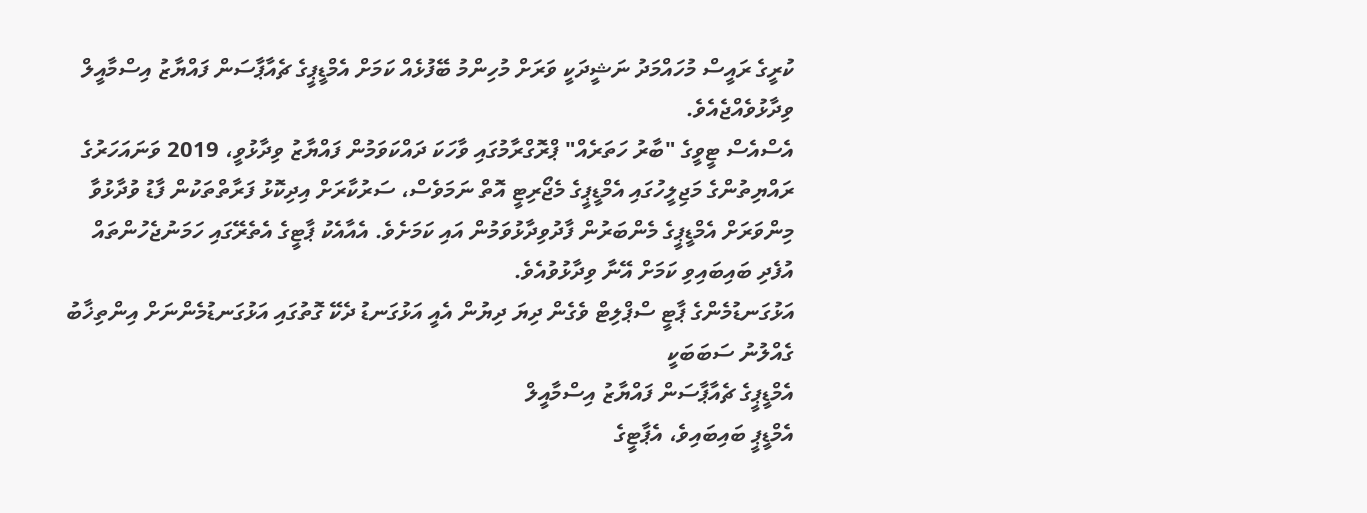ކުރީގެ ރައީސް މުހައްމަދު ނަޝީދަކީ ވަރަށް މުހިންމު ބޭފުޅެއް ކަމަށް އެމްޑީޕީގެ ޗެއާޕާސަން ފައްޔާޒު އިސްމާއީލް ވިދާޅުވެއްޖެއެވެ.
އެސްއެސް ޓީވީގެ "ބާރު ހަތަރެއް" ޕްރޮގްރާމުގައި ވާހަކަ ދައްކަވަމުން ފައްޔާޒު ވިދާޅުވީ، 2019 ވަނައަހަރުގެ ރައްޔިތުންގެ މަޖިލީހުގައި އެމްޑީޕީގެ މެޖޯރިޓީ އޮތް ނަމަވެސް، ސަރުކާރަށް އިދިކޮޅު ފަރާތްތަކުން ފާޑު ވުދާޅުވާ މިންވަރަށް އެމްޑީޕީގެ މެންބަރުން ފާދުވިދާޅުވަމުން އައި ކަމަށެވެ. އެއާއެކު ޕާޓީގެ އެތެރޭގައި ހަމަނުޖެހުންތައް އުފެދި ބައިބައިވި ކަމަށް އޭނާ ވިދާޅުވުއެވެ.
އަޅުގަނޑުމެންގެ ޕާޓީ ސްޕްލިޓް ވެގެން ދިޔަ ދިޔުން އެއީ އަޅުގަނޑު ދެކޭ ގޮތުގައި އަޅުގަނޑުމެންނަށް އިންތިޚާބު ގެއްލުނު ސަބަބަކީ
އެމްޑީޕީގެ ޗެއާޕާސަން ފައްޔާޒު އިސްމާއީލް
އެމްޑީޕީ ބައިބައިވެ، އެޕާޓީގެ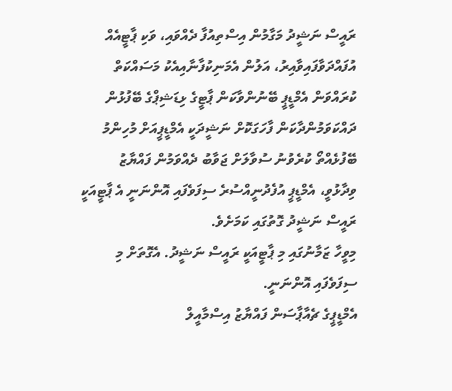ރައީސް ނަޝީދު މަގާމުން އިސްތިއުފާ ދެއްވައި، ވަކި ޕާޓީއެއް އުފައްދަވާފައިވާއިރު، އަލުން އެމަނިކުފާނާއިއެކު މަސައްކަތް ކުރައްވަން އެމްޑީޕީ ބޭނުންވާކަން ޕާޓީގެ ޅިޑަޝިޕްގެ ބޭފުޅުން ދައްކަވަމުންދާކަން ފާހަގަކޮށް ނަޝީދަކީ އެމްޑީޕީއަށް މުހިންމު ބޭފުޅެއްތޯ ކުރެވުނު ސުވާލަށް ޖަވާބު ދެއްވަމުން ފައްޔާޒު ވިދާޅުވީ، އެމްޑީޕީ އުފެދުނީއްސުރެ ސިފަވެފައި އޮންނަނީ އެ ޕާޓީއަކީ ރައީސް ނަޝީދު ގޮތުގައި ކަމަށެވެ.
މިވީހާ ޒަމާނުގައި މި ޕާޓީއަކީ ރައީސް ނަޝީދު. އެގޮތަށް މި ސިފަވެފައި އޮންނަނީ.
އެމްޑީޕީގެ ޗެއާޕާސަން ފައްޔާޒު އިސްމާއީލް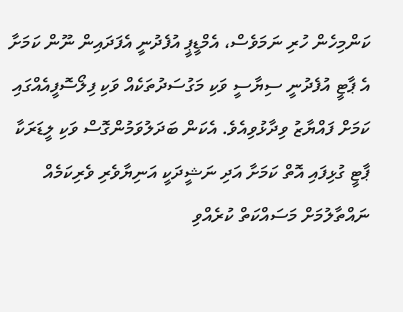ކަންމިހެން ހުރި ނަމަވެސް، އެމްޑީޕީ އުފެދުނީ އެފަދައިން ނޫން ކަމަށާ އެ ޕާޓީ އުފެދުނީ ސިޔާސީ ވަކި މަގުސަދުތަކެއް ވަކި ފިލޯސޮފީއެއްގައި ކަމަށް ފައްޔާޒު ވިދާޅުވިއެވެ. އެކަން ބަދަލުވަމުންގޮސް ވަކި ލީޑަރަކާ ޕާޓީ ގުޅިފައި އޮތް ކަމަށާ އަދި ނަޝީދަކީ އަނިޔާވެރި ވެރިކަމެއް ނައްތާލުމަށް މަސައްކަތް ކުރެއްވި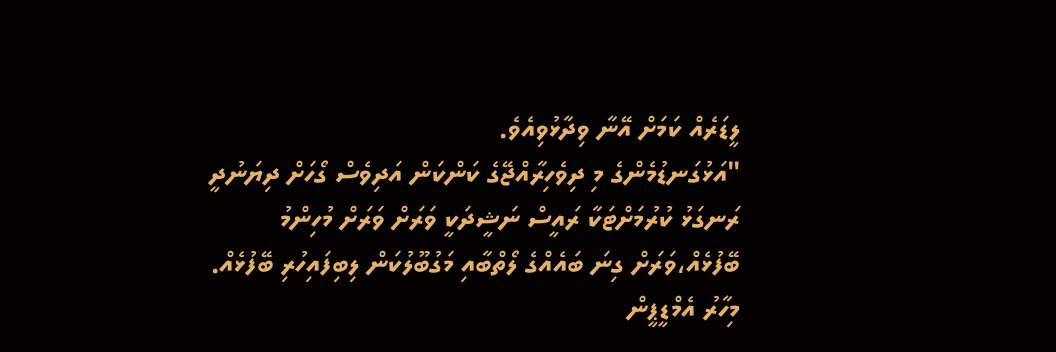ލީޑަރެއް ކަމަށް އޭނާ ވިދާޅުވިއެވެ.
"އަޅުގަނޑުމެންގެ މި ދިވެހިރާއްޖޭގެ ކަންކަން އަދިވެސް ގޯހަށް ދިޔަނުދީ ރަނގަޅު ކުރުމަށްޓަކާ ރައީސް ނަޝީދަކީ ވަރަށް ވަރަށް މުހިންމު ބޭފުޅެއް،ވަރަށް ގިނަ ބައެއްގެ ލޯތްބާއި މަގުބޫލުކަން ލިބިފައިހުރި ބޭފުޅެއް. މިހާރު އެމްޑީޕީން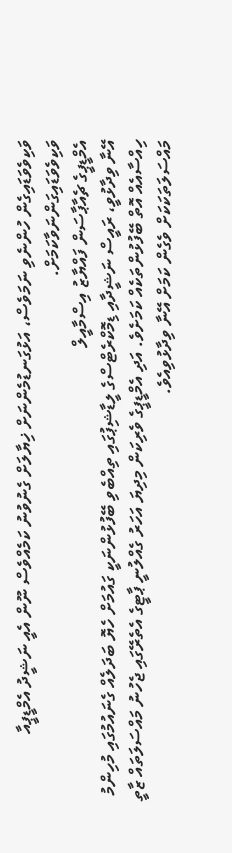ވަކިވެވަޑައިގެން ހުންނެވި ނަމަވެސް، އަޅުގަނޑުމެންނަށް ޚިޔާލަށް ގެނުވުނު ކަމެއްވެސް ނޫން އެއީ ނަޝީދު އެމްޑީޕީއާ ވަކިވެވަޑައިގަންނަވާކަމަށް.
އެމްޑީޕީގެ ޗެއާޕާސަން ފައްޔާޒު އިސްމާއީލް
އޭނާ ވިދާޅުވީ، ރައީސް ނަޝީދާއި ޑިމޮކްރެޓްސްގެ ލީޑާޝިޕުގައި ތިއްބެވި ބޭފުޅުންނަކީ ގައުމަށް ހެޔޮ ބަދަލެއް ގެނައުމުގައި މުހިންމު ހިއްސާއެއް އޮތް ބޭފުޅުންތަކެއް ކަމަށެވެ. އަދި އެމްޑީޕީގެ ވެރިކަން މިދިޔަ އަހަރު ގެއްލުނީ ޕާޓީގެ އެތެރޭގައި ޖެހުނު މައްސަލަތައް ޒާތީ މައްސަލަތަކަކަށް ވެގެން ކަމަށް އޭނާ ވިދާޅުވިއެވެ.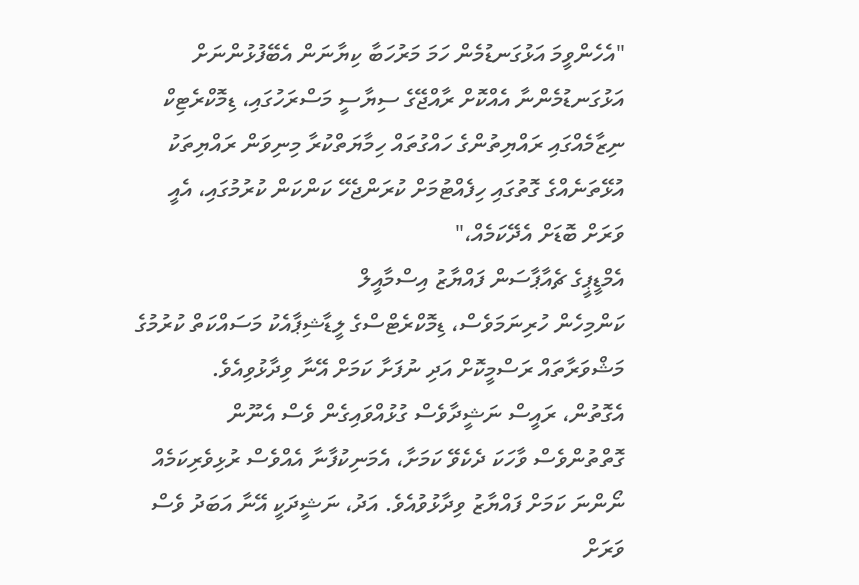"އެހެންވީމަ އަޅުގަނޑުމެން ހަމަ މަރުހަބާ ކިޔާނަން އެބޭފުޅުންނަށް އަޅުގަނޑުމެންނާ އެއްކޮށް ރާއްޖޭގެ ސިޔާސީ މަސްރަހުގައި، ޑިމޮކްރެޓިކް ނިޒާމެއްގައި ރައްޔިތުންގެ ހައްގުތައް ހިމާޔަތްކުރާ މިނިވަން ރައްޔިތަކު އުޅޭތަނެއްގެ ގޮތުގައި ހިފެއްޓުމަށް ކުރަންޖެހޭ ކަންކަން ކުރުމުގައި، އެއީ ވަރަށް ބޮޑަށް އެދޭކަމެއް،"
އެމްޑީޕީގެ ޗެއާޕާސަން ފައްޔާޒު އިސްމާއީލް
ކަންމިހެން ހުރިނަމަވެސް، ޑިމޮކްރެޓްސްގެ ލީޑާޝިޕާއެކު މަސައްކަތް ކުރުމުގެ މަޝްވަރާތައް ރަސްމީކޮށް އަދި ނުފަށާ ކަމަށް އޭނާ ވިދާޅުވިއެވެ.
އެގޮތުން، ރައީސް ނަޝީދާވެސް ގުޅުއްވައިގެން ވެސް އެނޫން ގޮތްތުންވެސް ވާހަކަ ދެކެވޭ ކަމަށާ، އެމަނިކުފާނާ އެއްވެސް ރުޅިވެރިކަމެއް ނޯންނަ ކަމަށް ފައްޔާޒު ވިދާޅުވުއެވެ. އަދު، ނަޝީދަކީ އޭނާ އަބަދު ވެސް ވަރަށް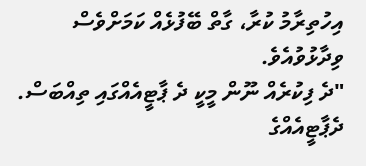އިހުތިރާމު ކުރާ، ގާތް ބޭފުޅެއް ކަމަށްވެސް ވިދާޅުވުއެވެ.
"ދެ ފިކުރެއް ނޫން މީކީ ދެ ޕާޓީއެއްގައި ތިއްބަސް. ދެޕާޓީއެއްގެ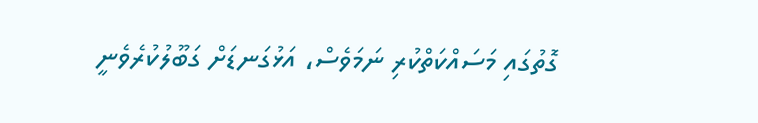ގޮތުގައި މަސައްކަތްކުރި ނަމަވެސް، އަޅުގަނޑަށް ގަބޫލުކުރެވެނީ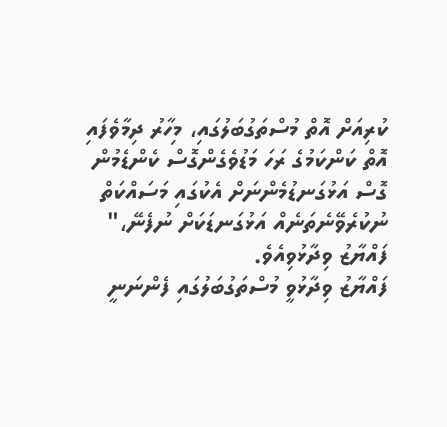ކުރިއަށް އޮތް މުސްތަގުބަލުގައި، މިހާރު ދިމާވެފައި އޮތް ކަންކަމުގެ ރަހަ މަޑުވެގެންގޮސް ކެންޑެމުން ގޮސް އަޅުގަނޑުމެންނަށް އެކުގައި މަސައްކަތް ނުކުރެވޭނެތަނެއް އަޅުގަނޑަކަށް ނުފެނޭ،" ފައްޔާޒު ވިދާޅުވިއެވެ.
ފައްޔާޒު ވިދާޅުވީ މުސްތަގުބަލުގައި ފެންނަނީ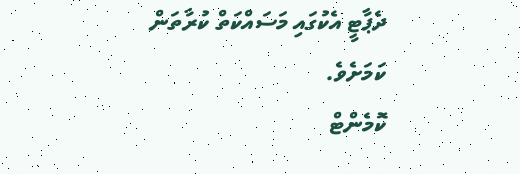ދެޕާޓީ އެކުގައި މަސައްކަތް ކުރާތަން ކަމަށެވެ.
ކޮމެންޓް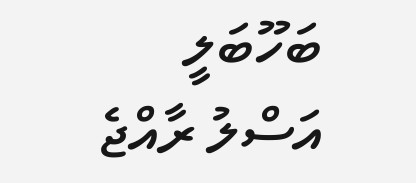ބަހޫބަލީ
އަސްލު ރާއްޖެ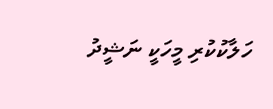ހަލާކުކުރި މީހަކީ ނަޝީދު